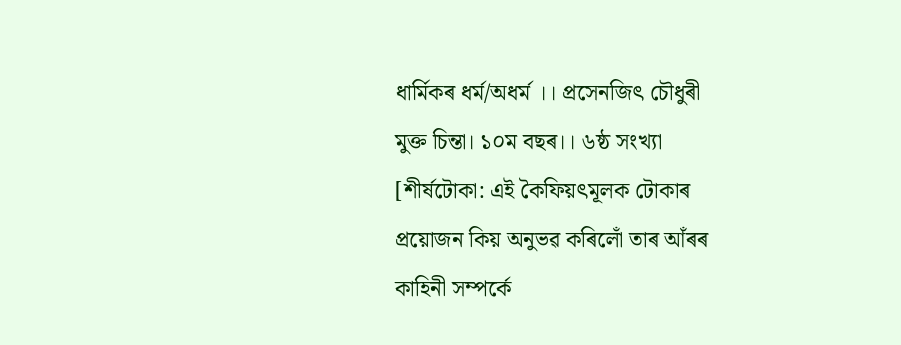ধাৰ্মিকৰ ধৰ্ম/অধৰ্ম ।। প্রসেনজিৎ চৌধুৰী
মুক্ত চিন্তা। ১০ম বছৰ।। ৬ষ্ঠ সংখ্যা
[শীৰ্ষটোকা: এই কৈফিয়ৎমূলক টোকাৰ প্ৰয়োজন কিয় অনুভৱ কৰিলোঁ তাৰ আঁৰৰ কাহিনী সম্পর্কে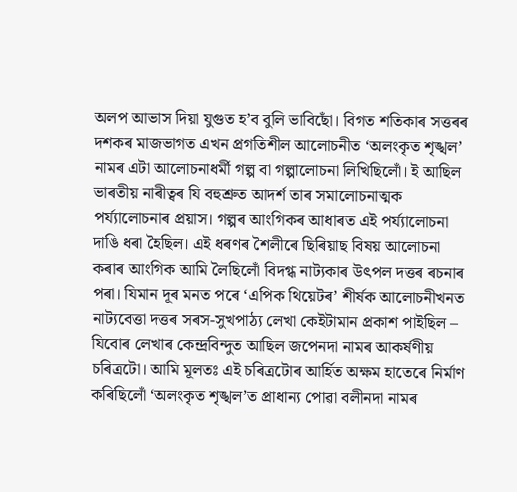অলপ আভাস দিয়া যুগুত হ’ব বুলি ভাবিছোঁ। বিগত শতিকাৰ সত্তৰৰ দশকৰ মাজভাগত এখন প্ৰগতিশীল আলোচনীত ‘অলংকৃত শৃঙ্খল’ নামৰ এটা আলোচনাধর্মী গল্প বা গল্পালোচনা লিখিছিলোঁ। ই আছিল ভাৰতীয় নাৰীত্বৰ যি বহুশ্ৰুত আদৰ্শ তাৰ সমালোচনাত্মক পৰ্য্যালোচনাৰ প্ৰয়াস। গল্পৰ আংগিকৰ আধাৰত এই পৰ্য্যালোচনা দাঙি ধৰা হৈছিল। এই ধৰণৰ শৈলীৰে ছিৰিয়াছ বিষয় আলোচনা কৰাৰ আংগিক আমি লৈছিলোঁ বিদগ্ধ নাট্যকাৰ উৎপল দত্তৰ ৰচনাৰ পৰা। যিমান দূৰ মনত পৰে ‘এপিক থিয়েটৰ’ শীর্ষক আলোচনীখনত নাট্যবেত্তা দত্তৰ সৰস-সুখপাঠ্য লেখা কেইটামান প্রকাশ পাইছিল – যিবোৰ লেখাৰ কেন্দ্ৰবিন্দুত আছিল জপেনদা নামৰ আকৰ্ষণীয় চৰিত্ৰটো। আমি মূলতঃ এই চৰিত্ৰটোৰ আৰ্হিত অক্ষম হাতেৰে নিৰ্মাণ কৰিছিলোঁ ‘অলংকৃত শৃঙ্খল’ত প্ৰাধান্য পোৱা বলীনদা নামৰ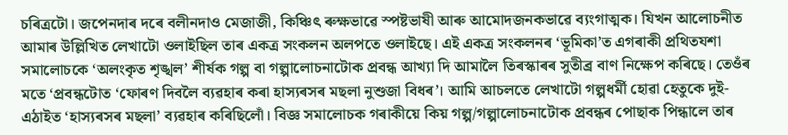চৰিত্ৰটো। জপেনদাৰ দৰে বলীনদাও মেজাজী, কিঞ্চিৎ ৰুক্ষভাৱে স্পষ্টভাষী আৰু আমোদজনকভাৱে ব্যংগাত্মক। যিখন আলোচনীত আমাৰ উল্লিখিত লেখাটো ওলাইছিল তাৰ একত্র সংকলন অলপতে ওলাইছে। এই একত্র সংকলনৰ ‘ভূমিকা’ত এগৰাকী প্ৰথিতযশা সমালোচকে ‘অলংকৃত শৃঙ্খল’ শীর্ষক গল্প বা গল্পালোচনাটোক প্ৰবন্ধ আখ্যা দি আমালৈ তিৰস্কাৰৰ সুতীব্ৰ বাণ নিক্ষেপ কৰিছে। তেওঁৰ মতে ‘প্ৰবন্ধটোত ‘ফোৰণ দিবলৈ ব্যৱহাৰ কৰা হাস্যৰসৰ মছলা নুশুজা বিধৰ’। আমি আচলতে লেখাটো গল্পধৰ্মী হোৱা হেতুকে দুই-এঠাইত ‘হাস্যৰসৰ মছলা’ ব্যৱহাৰ কৰিছিলোঁ। বিজ্ঞ সমালোচক গৰাকীয়ে কিয় গল্প/গল্পালোচনাটোক প্ৰবন্ধৰ পোছাক পিন্ধালে তাৰ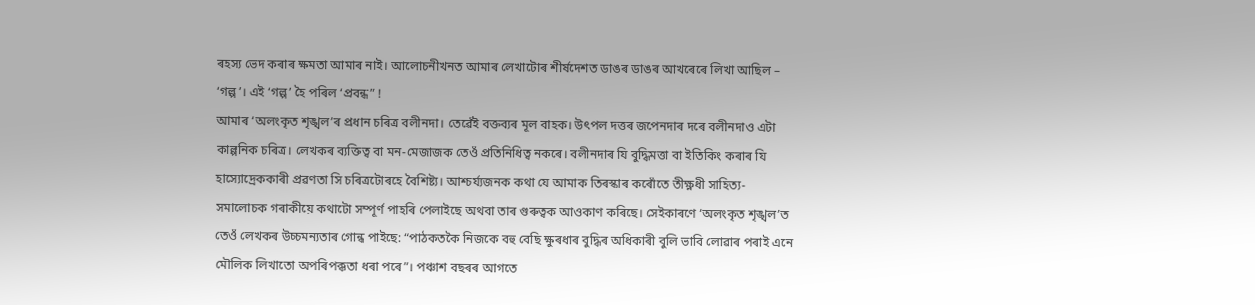ৰহস্য ভেদ কৰাৰ ক্ষমতা আমাৰ নাই। আলোচনীখনত আমাৰ লেখাটোৰ শীৰ্ষদেশত ডাঙৰ ডাঙৰ আখৰেৰে লিখা আছিল – ‘গল্প’। এই ‘গল্প’ হৈ পৰিল ‘প্ৰবন্ধ” !
আমাৰ ‘অলংকৃত শৃঙ্খল’ৰ প্ৰধান চৰিত্ৰ বলীনদা। তেৱেঁই বক্তব্যৰ মূল বাহক। উৎপল দত্তৰ জপেনদাৰ দৰে বলীনদাও এটা কাল্পনিক চৰিত্ৰ। লেখকৰ ব্যক্তিত্ব বা মন-মেজাজক তেওঁ প্রতিনিধিত্ব নকৰে। বলীনদাৰ যি বুদ্ধিমত্তা বা ইতিকিং কৰাৰ যি হাস্যোদ্রেককাৰী প্ৰৱণতা সি চৰিত্ৰটোৰহে বৈশিষ্ট্য। আশ্চৰ্য্যজনক কথা যে আমাক তিৰস্কাৰ কৰোঁতে তীক্ষ্ণধী সাহিত্য-সমালোচক গৰাকীয়ে কথাটো সম্পূর্ণ পাহৰি পেলাইছে অথবা তাৰ গুৰুত্বক আওকাণ কৰিছে। সেইকাৰণে ‘অলংকৃত শৃঙ্খল’ত তেওঁ লেখকৰ উচ্চমন্যতাৰ গোন্ধ পাইছে: “পাঠকতকৈ নিজকে বহু বেছি ক্ষুৰধাৰ বুদ্ধিৰ অধিকাৰী বুলি ভাবি লোৱাৰ পৰাই এনে মৌলিক লিখাতো অপৰিপক্কতা ধৰা পৰে”। পঞ্চাশ বছৰৰ আগতে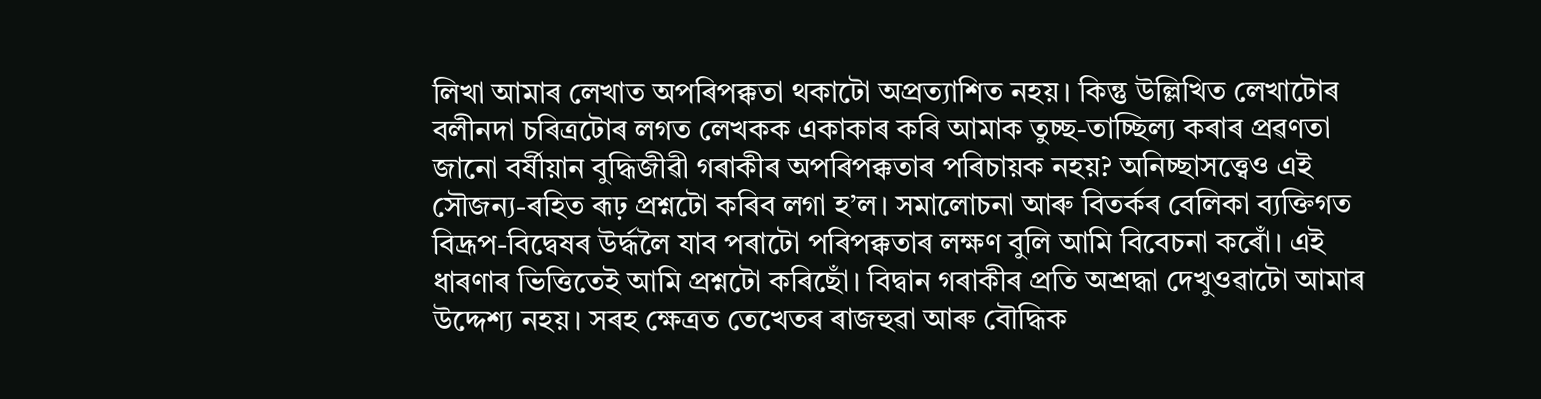লিখা আমাৰ লেখাত অপৰিপক্কতা থকাটো অপ্রত্যাশিত নহয়। কিন্তু উল্লিখিত লেখাটোৰ বলীনদা চৰিত্ৰটোৰ লগত লেখকক একাকাৰ কৰি আমাক তুচ্ছ-তাচ্ছিল্য কৰাৰ প্ৰৱণতা জানো বর্ষীয়ান বুদ্ধিজীৱী গৰাকীৰ অপৰিপক্কতাৰ পৰিচায়ক নহয়? অনিচ্ছাসত্ত্বেও এই সৌজন্য-ৰহিত ৰূঢ় প্ৰশ্নটো কৰিব লগা হ’ল। সমালোচনা আৰু বিতৰ্কৰ বেলিকা ব্যক্তিগত বিদ্রূপ-বিদ্বেষৰ উৰ্দ্ধলৈ যাব পৰাটো পৰিপক্কতাৰ লক্ষণ বুলি আমি বিবেচনা কৰোঁ। এই ধাৰণাৰ ভিত্তিতেই আমি প্ৰশ্নটো কৰিছোঁ। বিদ্বান গৰাকীৰ প্ৰতি অশ্রদ্ধা দেখুওৱাটো আমাৰ উদ্দেশ্য নহয়। সৰহ ক্ষেত্ৰত তেখেতৰ ৰাজহুৱা আৰু বৌদ্ধিক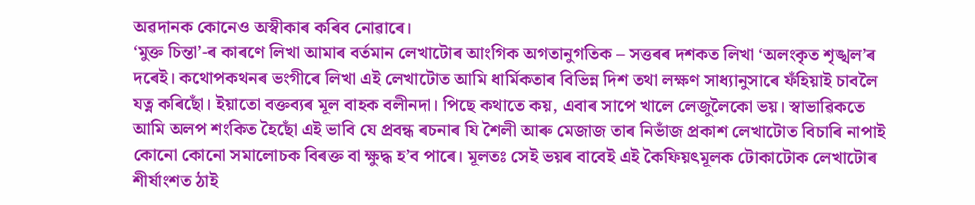অৱদানক কোনেও অস্বীকাৰ কৰিব নোৱাৰে।
‘মুক্ত চিন্তা’-ৰ কাৰণে লিখা আমাৰ বৰ্তমান লেখাটোৰ আংগিক অগতানুগতিক – সত্তৰৰ দশকত লিখা ‘অলংকৃত শৃঙ্খল’ৰ দৰেই। কথোপকথনৰ ভংগীৰে লিখা এই লেখাটোত আমি ধাৰ্মিকতাৰ বিভিন্ন দিশ তথা লক্ষণ সাধ্যানুসাৰে ফঁহিয়াই চাবলৈ যত্ন কৰিছোঁ। ইয়াতো বক্তব্যৰ মূল বাহক বলীনদা। পিছে কথাতে কয়, এবাৰ সাপে খালে লেজুলৈকো ভয়। স্বাভাৱিকতে আমি অলপ শংকিত হৈছোঁ এই ভাবি যে প্ৰবন্ধ ৰচনাৰ যি শৈলী আৰু মেজাজ তাৰ নিভাঁজ প্রকাশ লেখাটোত বিচাৰি নাপাই কোনো কোনো সমালোচক বিৰক্ত বা ক্ষুদ্ধ হ’ব পাৰে। মূলতঃ সেই ভয়ৰ বাবেই এই কৈফিয়ৎমূলক টোকাটোক লেখাটোৰ শীর্ষাংশত ঠাই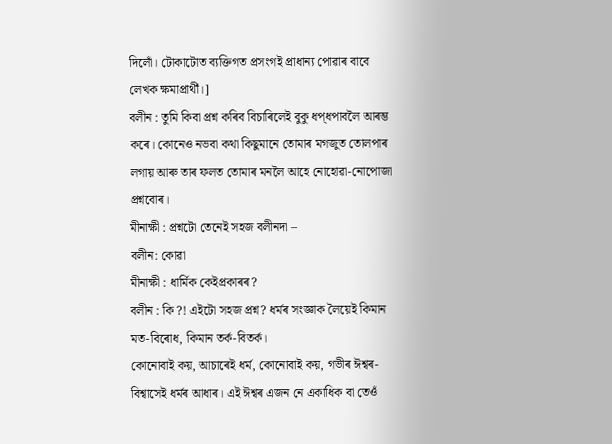দিলোঁ। টোকাটোত ব্যক্তিগত প্ৰসংগই প্রাধান্য পোৱাৰ বাবে লেখক ক্ষমাপ্রার্থী।]
বলীন : তুমি কিবা প্ৰশ্ন কৰিব বিচাৰিলেই বুকু ধপ্ধপাবলৈ আৰম্ভ কৰে। কোনেও নভবা কথা কিছুমানে তোমাৰ মগজুত তোলপাৰ লগায় আৰু তাৰ ফলত তোমাৰ মনলৈ আহে নোহোৱা-নোপোজা প্ৰশ্নবোৰ।
মীনাক্ষী : প্রশ্নটো তেনেই সহজ বলীনদা –
বলীন: কোৱা
মীনাক্ষী : ধার্মিক কেইপ্ৰকাৰৰ?
বলীন : কি ?! এইটো সহজ প্রশ্ন? ধৰ্মৰ সংজ্ঞাক লৈয়েই কিমান মত-বিৰোধ, কিমান তর্ক-বিতর্ক।
কোনোবাই কয়, আচাৰেই ধৰ্ম, কোনোবাই কয়, গভীৰ ঈশ্বৰ-বিশ্বাসেই ধৰ্মৰ আধাৰ। এই ঈশ্বৰ এজন নে একাধিক বা তেওঁ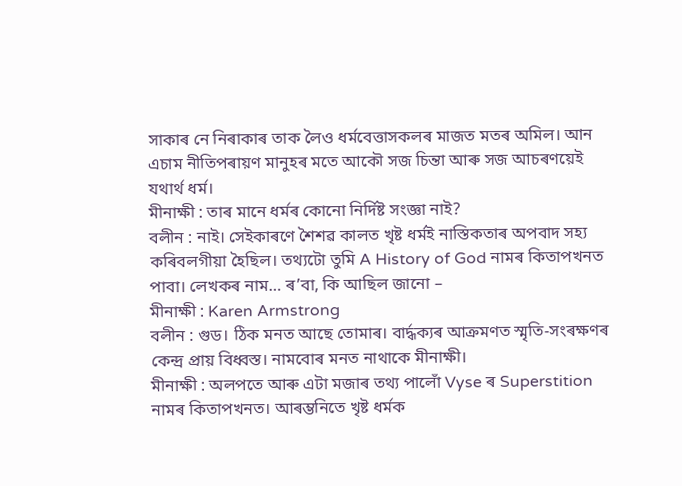সাকাৰ নে নিৰাকাৰ তাক লৈও ধৰ্মবেত্তাসকলৰ মাজত মতৰ অমিল। আন এচাম নীতিপৰায়ণ মানুহৰ মতে আকৌ সজ চিন্তা আৰু সজ আচৰণয়েই যথার্থ ধর্ম।
মীনাক্ষী : তাৰ মানে ধৰ্মৰ কোনো নির্দিষ্ট সংজ্ঞা নাই?
বলীন : নাই। সেইকাৰণে শৈশৱ কালত খৃষ্ট ধৰ্মই নাস্তিকতাৰ অপবাদ সহ্য কৰিবলগীয়া হৈছিল। তথ্যটো তুমি A History of God নামৰ কিতাপখনত পাবা। লেখকৰ নাম… ৰ’বা, কি আছিল জানো –
মীনাক্ষী : Karen Armstrong
বলীন : গুড। ঠিক মনত আছে তোমাৰ। বাৰ্দ্ধক্যৰ আক্ৰমণত স্মৃতি-সংৰক্ষণৰ কেন্দ্ৰ প্ৰায় বিধ্বস্ত। নামবোৰ মনত নাথাকে মীনাক্ষী।
মীনাক্ষী : অলপতে আৰু এটা মজাৰ তথ্য পালোঁ Vyse ৰ Superstition নামৰ কিতাপখনত। আৰম্ভনিতে খৃষ্ট ধর্মক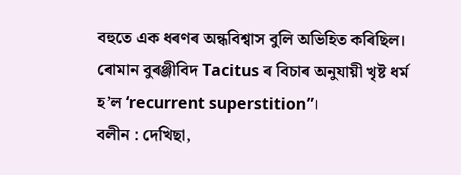বহুতে এক ধৰণৰ অন্ধবিশ্বাস বুলি অভিহিত কৰিছিল। ৰোমান বুৰঞ্জীবিদ Tacitus ৰ বিচাৰ অনুযায়ী খৃষ্ট ধর্ম হ’ল ‘recurrent superstition”।
বলীন : দেখিছা,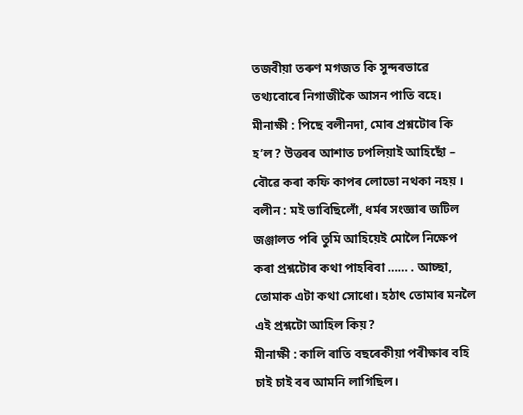তজবীয়া তৰুণ মগজত কি সুন্দৰভাৱে তথ্যবোৰে নিগাজীকৈ আসন পাতি বহে।
মীনাক্ষী : পিছে বলীনদা, মোৰ প্ৰশ্নটোৰ কি হ’ল? উত্তৰৰ আশাত ঢপলিয়াই আহিছোঁ – বৌৱে কৰা কফি কাপৰ লোভো নথকা নহয় ।
বলীন : মই ভাবিছিলোঁ, ধৰ্মৰ সংজ্ঞাৰ জটিল জঞ্জালত পৰি তুমি আহিয়েই মোলৈ নিক্ষেপ কৰা প্ৰশ্নটোৰ কথা পাহৰিবা …… . আচ্ছা, তোমাক এটা কথা সোধো। হঠাৎ তোমাৰ মনলৈ এই প্রশ্নটো আহিল কিয়?
মীনাক্ষী : কালি ৰাতি বছৰেকীয়া পৰীক্ষাৰ বহি চাই চাই বৰ আমনি লাগিছিল।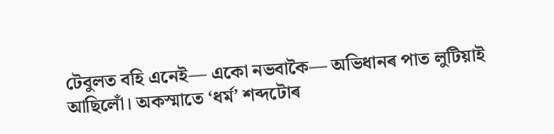টেবুলত বহি এনেই— একো নভবাকৈ— অভিধানৰ পাত লুটিয়াই আছিলোঁ। অকস্মাতে ‘ধৰ্ম’ শব্দটোৰ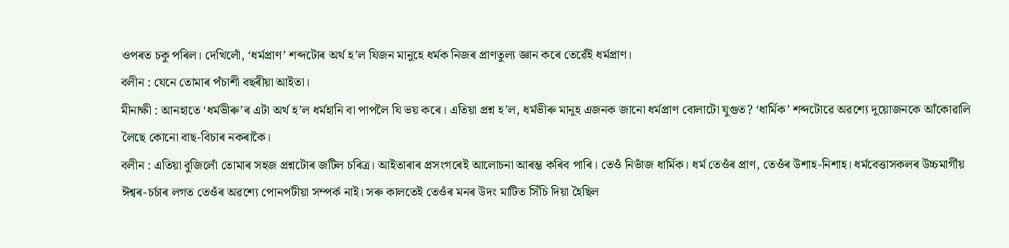ওপৰত চকু পৰিল। দেখিলোঁ, ‘ধৰ্মপ্ৰাণ’ শব্দটোৰ অৰ্থ হ’ল যিজন মানুহে ধৰ্মক নিজৰ প্ৰাণতুল্য জ্ঞান কৰে তেৱেঁই ধৰ্মপ্ৰাণ।
বলীন : যেনে তোমাৰ পঁচাশী বছৰীয়া আইতা।
মীনাক্ষী : আনহাতে ‘ধৰ্মভীৰু’ৰ এটা অৰ্থ হ’ল ধৰ্মহানি বা পাপলৈ যি ভয় কৰে। এতিয়া প্ৰশ্ন হ’ল, ধর্মভীৰু মানুহ এজনক জানো ধৰ্মপ্ৰাণ বোলাটো যুগুত? ‘ধার্মিক’ শব্দটোৱে অৱশ্যে দুয়োজনকে আঁকোৱালি লৈছে কোনো বাছ-বিচাৰ নকৰাকৈ।
বলীন : এতিয়া বুজিলোঁ তোমাৰ সহজ প্ৰশ্নটোৰ জটিল চৰিত্ৰ। আইতাৰাৰ প্ৰসংগৰেই আলোচনা আৰম্ভ কৰিব পাৰি। তেওঁ নিভাঁজ ধাৰ্মিক। ধৰ্ম তেওঁৰ প্ৰাণ, তেওঁৰ উশাহ-নিশাহ। ধৰ্মবেত্তাসকলৰ উচ্চমার্গীয় ঈশ্বৰ-চৰ্চাৰ লগত তেওঁৰ অৱশ্যে পোনপটীয়া সম্পৰ্ক নাই। সৰু কালতেই তেওঁৰ মনৰ উদং মাটিত সিঁচি দিয়া হৈছিল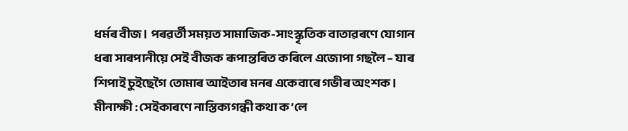ধৰ্মৰ বীজ। পৰৱৰ্তী সময়ত সামাজিক-সাংস্কৃতিক বাতাৱৰণে যোগান ধৰা সাৰপানীয়ে সেই বীজক ৰূপান্তৰিত কৰিলে এজোপা গছলৈ – যাৰ শিপাই চুইছেগৈ তোমাৰ আইতাৰ মনৰ একেবাৰে গভীৰ অংশক।
মীনাক্ষী : সেইকাৰণে নাস্তিক্যগন্ধী কথা ক’লে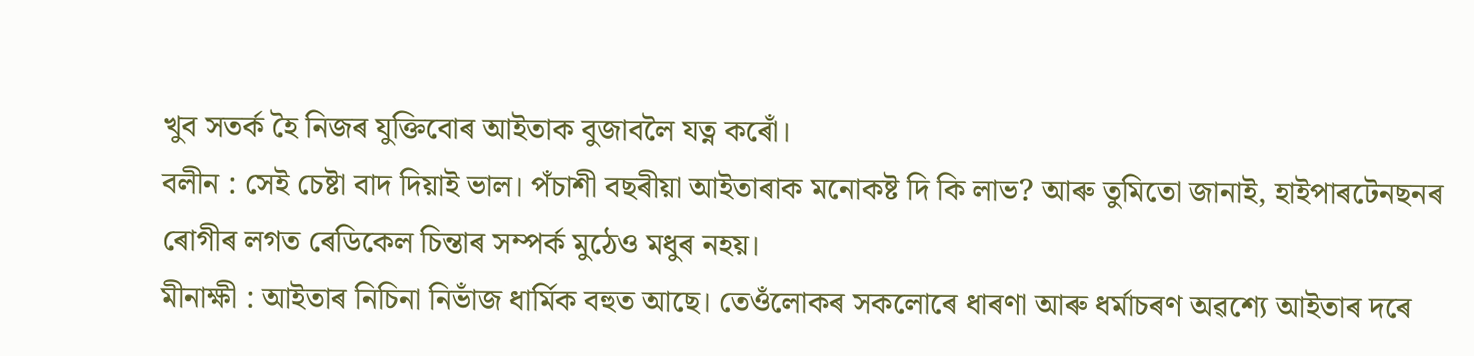খুব সতৰ্ক হৈ নিজৰ যুক্তিবোৰ আইতাক বুজাবলৈ যত্ন কৰোঁ।
বলীন : সেই চেষ্টা বাদ দিয়াই ভাল। পঁচাশী বছৰীয়া আইতাৰাক মনোকষ্ট দি কি লাভ? আৰু তুমিতো জানাই, হাইপাৰটেনছনৰ ৰোগীৰ লগত ৰেডিকেল চিন্তাৰ সম্পৰ্ক মুঠেও মধুৰ নহয়।
মীনাক্ষী : আইতাৰ নিচিনা নিভাঁজ ধাৰ্মিক বহুত আছে। তেওঁলোকৰ সকলোৰে ধাৰণা আৰু ধৰ্মাচৰণ অৱশ্যে আইতাৰ দৰে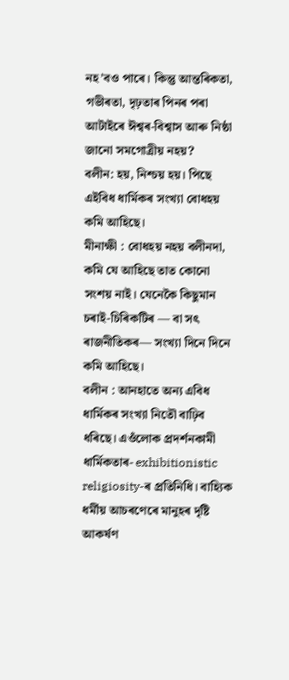নহ’বও পাৰে। কিন্তু আন্তৰিকতা, গভীৰতা, দৃঢ়তাৰ পিনৰ পৰা আটাইৰে ঈশ্বৰ-বিশ্বাস আৰু নিষ্ঠা জানো সমগোত্রীয় নহয়?
বলীন: হয়, নিশ্চয় হয়। পিছে এইবিধ ধাৰ্মিকৰ সংখ্যা বোধহয় কমি আহিছে।
মীনাক্ষী : বোধহয় নহয় বলীনদা, কমি যে আহিছে তাত কোনো সংশয় নাই। যেনেকৈ কিছুমান চৰাই-চিৰিকটিৰ — বা সৎ ৰাজনীতিকৰ— সংখ্যা দিনে দিনে কমি আহিছে।
বলীন : আনহাতে অন্য এবিধ ধাৰ্মিকৰ সংখ্যা নিতৌ বাঢ়িব ধৰিছে। এওঁলোক প্রদর্শনকামী ধার্মিকতাৰ- exhibitionistic religiosity-ৰ প্ৰতিনিধি। বাহ্যিক ধৰ্মীয় আচৰণেৰে মানুহৰ দৃষ্টি আকর্ষণ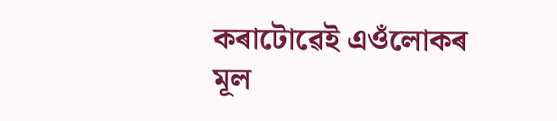কৰাটোৱেই এওঁলোকৰ মূল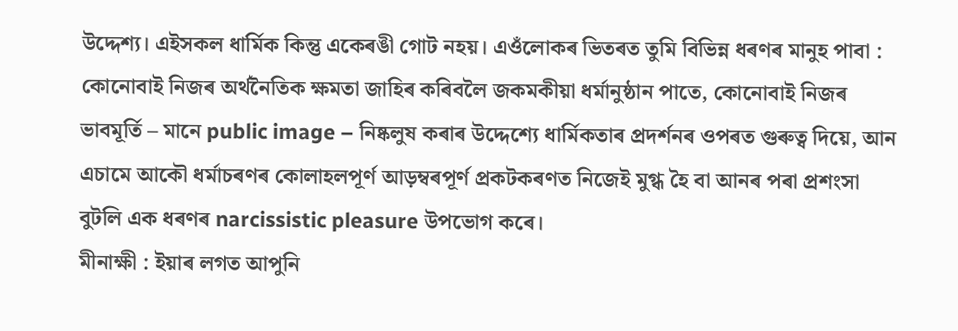উদ্দেশ্য। এইসকল ধাৰ্মিক কিন্তু একেৰঙী গোট নহয়। এওঁলোকৰ ভিতৰত তুমি বিভিন্ন ধৰণৰ মানুহ পাবা : কোনোবাই নিজৰ অৰ্থনৈতিক ক্ষমতা জাহিৰ কৰিবলৈ জকমকীয়া ধৰ্মানুষ্ঠান পাতে, কোনোবাই নিজৰ ভাবমূর্তি – মানে public image – নিষ্কলুষ কৰাৰ উদ্দেশ্যে ধাৰ্মিকতাৰ প্ৰদৰ্শনৰ ওপৰত গুৰুত্ব দিয়ে, আন এচামে আকৌ ধৰ্মাচৰণৰ কোলাহলপূৰ্ণ আড়ম্বৰপূৰ্ণ প্ৰকটকৰণত নিজেই মুগ্ধ হৈ বা আনৰ পৰা প্ৰশংসা বুটলি এক ধৰণৰ narcissistic pleasure উপভোগ কৰে।
মীনাক্ষী : ইয়াৰ লগত আপুনি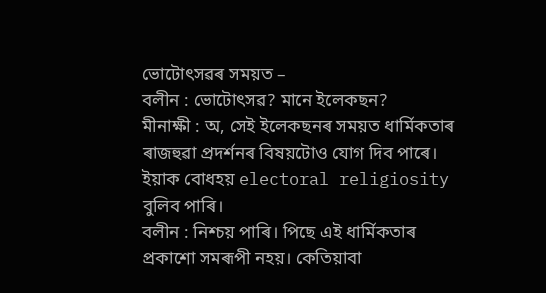ভোটোৎসৱৰ সময়ত –
বলীন : ভোটোৎসৱ? মানে ইলেকছন?
মীনাক্ষী : অ, সেই ইলেকছনৰ সময়ত ধার্মিকতাৰ ৰাজহুৱা প্ৰদৰ্শনৰ বিষয়টোও যোগ দিব পাৰে। ইয়াক বোধহয় electoral religiosity বুলিব পাৰি।
বলীন : নিশ্চয় পাৰি। পিছে এই ধাৰ্মিকতাৰ প্ৰকাশো সমৰূপী নহয়। কেতিয়াবা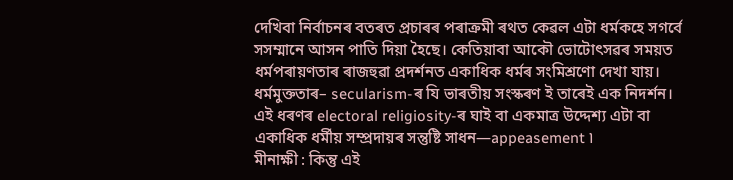দেখিবা নিৰ্বাচনৰ বতৰত প্ৰচাৰৰ পৰাক্ৰমী ৰথত কেৱল এটা ধৰ্মকহে সগর্বে সসম্মানে আসন পাতি দিয়া হৈছে। কেতিয়াবা আকৌ ভোটোৎসৱৰ সময়ত ধৰ্মপৰায়ণতাৰ ৰাজহুৱা প্ৰদৰ্শনত একাধিক ধৰ্মৰ সংমিশ্রণো দেখা যায়। ধৰ্মমুক্ততাৰ– secularism-ৰ যি ভাৰতীয় সংস্কৰণ ই তাৰেই এক নিদর্শন। এই ধৰণৰ electoral religiosity-ৰ ঘাই বা একমাত্র উদ্দেশ্য এটা বা একাধিক ধর্মীয় সম্প্ৰদায়ৰ সন্তুষ্টি সাধন—appeasement ৷
মীনাক্ষী : কিন্তু এই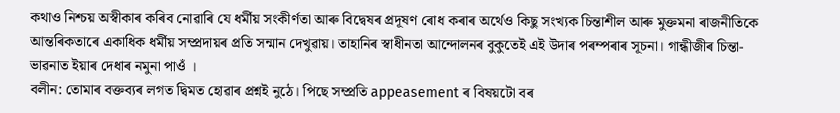কথাও নিশ্চয় অস্বীকাৰ কৰিব নোৱাৰি যে ধৰ্মীয় সংকীর্ণতা আৰু বিদ্বেষৰ প্ৰদূষণ ৰোধ কৰাৰ অৰ্থেও কিছু সংখ্যক চিন্তাশীল আৰু মুক্তমনা ৰাজনীতিকে আন্তৰিকতাৰে একাধিক ধৰ্মীয় সম্প্ৰদায়ৰ প্ৰতি সন্মান দেখুৱায়। তাহানিৰ স্বাধীনতা আন্দোলনৰ বুকুতেই এই উদাৰ পৰম্পৰাৰ সূচনা। গান্ধীজীৰ চিন্তা-ভাৱনাত ইয়াৰ দেধাৰ নমুনা পাওঁ ।
বলীন: তোমাৰ বক্তব্যৰ লগত দ্বিমত হোৱাৰ প্ৰশ্নই নুঠে। পিছে সম্প্রতি appeasement ৰ বিষয়টো বৰ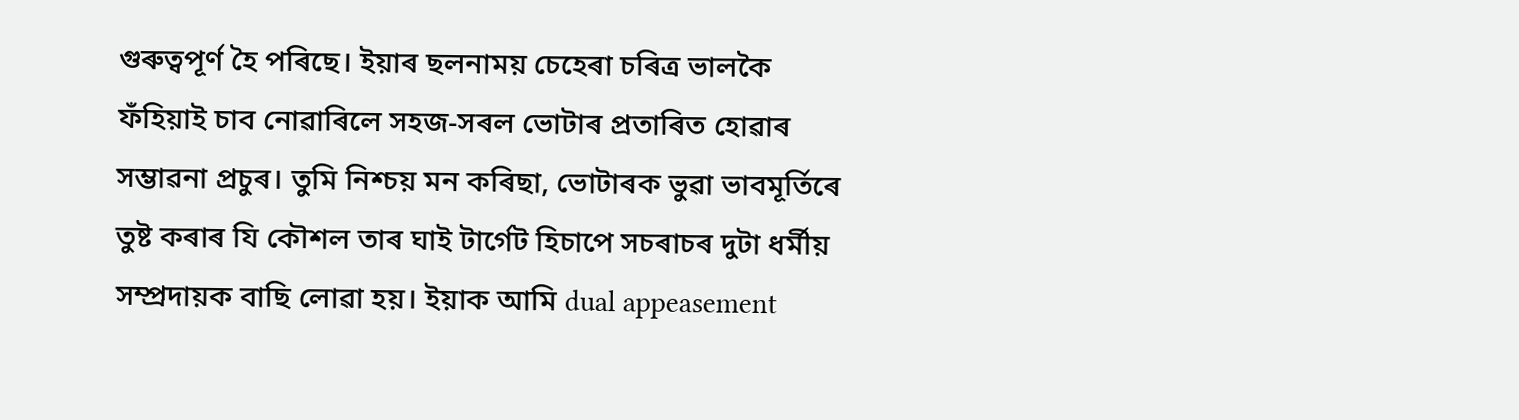গুৰুত্বপূৰ্ণ হৈ পৰিছে। ইয়াৰ ছলনাময় চেহেৰা চৰিত্ৰ ভালকৈ ফঁহিয়াই চাব নোৱাৰিলে সহজ-সৰল ভোটাৰ প্ৰতাৰিত হোৱাৰ সম্ভাৱনা প্ৰচুৰ। তুমি নিশ্চয় মন কৰিছা, ভোটাৰক ভুৱা ভাবমূৰ্তিৰে তুষ্ট কৰাৰ যি কৌশল তাৰ ঘাই টার্গেট হিচাপে সচৰাচৰ দুটা ধৰ্মীয় সম্প্রদায়ক বাছি লোৱা হয়। ইয়াক আমি dual appeasement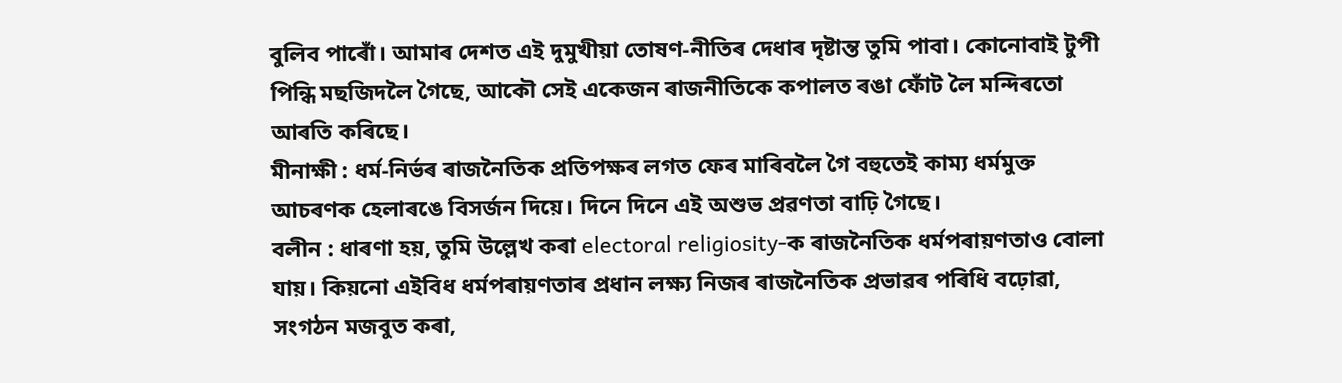বুলিব পাৰোঁ। আমাৰ দেশত এই দুমুখীয়া তোষণ-নীতিৰ দেধাৰ দৃষ্টান্ত তুমি পাবা। কোনোবাই টুপী পিন্ধি মছজিদলৈ গৈছে, আকৌ সেই একেজন ৰাজনীতিকে কপালত ৰঙা ফোঁট লৈ মন্দিৰতো আৰতি কৰিছে।
মীনাক্ষী : ধৰ্ম-নিৰ্ভৰ ৰাজনৈতিক প্রতিপক্ষৰ লগত ফেৰ মাৰিবলৈ গৈ বহুতেই কাম্য ধৰ্মমুক্ত আচৰণক হেলাৰঙে বিসর্জন দিয়ে। দিনে দিনে এই অশুভ প্ৰৱণতা বাঢ়ি গৈছে।
বলীন : ধাৰণা হয়, তুমি উল্লেখ কৰা electoral religiosity-ক ৰাজনৈতিক ধৰ্মপৰায়ণতাও বোলা যায়। কিয়নো এইবিধ ধৰ্মপৰায়ণতাৰ প্ৰধান লক্ষ্য নিজৰ ৰাজনৈতিক প্ৰভাৱৰ পৰিধি বঢ়োৱা, সংগঠন মজবুত কৰা,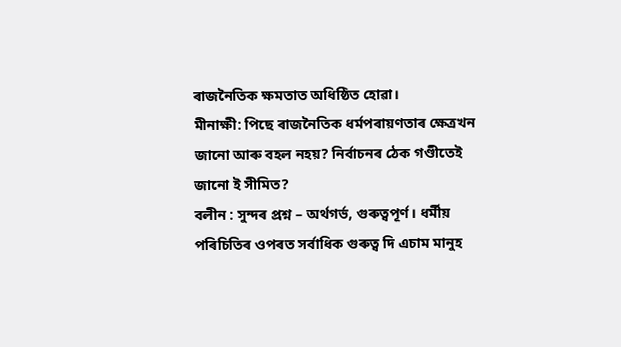ৰাজনৈতিক ক্ষমতাত অধিষ্ঠিত হোৱা।
মীনাক্ষী: পিছে ৰাজনৈতিক ধৰ্মপৰায়ণতাৰ ক্ষেত্ৰখন জানো আৰু বহল নহয়? নিৰ্বাচনৰ ঠেক গণ্ডীতেই জানো ই সীমিত?
বলীন : সুন্দৰ প্ৰশ্ন – অৰ্থগৰ্ভ, গুৰুত্বপূৰ্ণ। ধর্মীয় পৰিচিতিৰ ওপৰত সৰ্বাধিক গুৰুত্ব দি এচাম মানুহ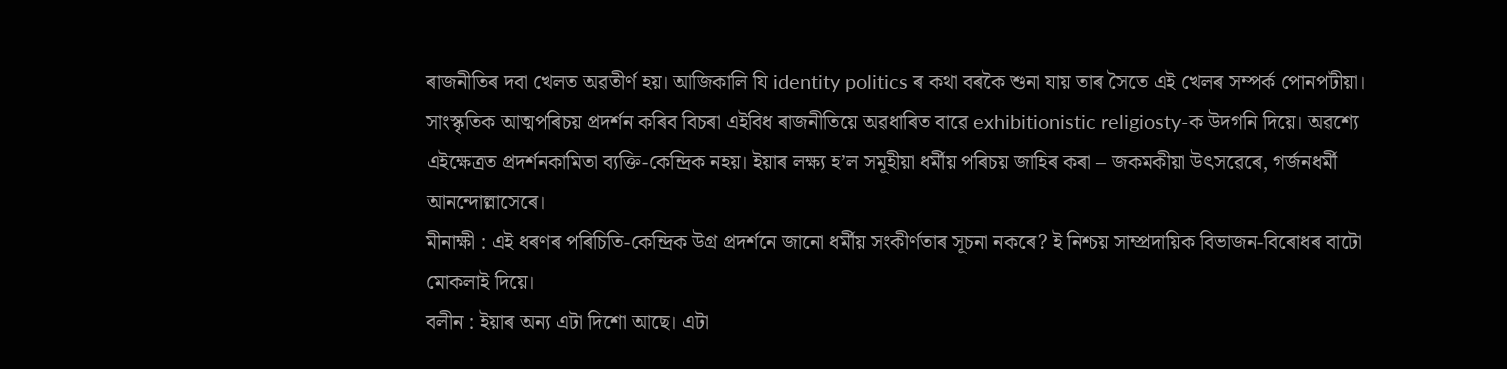ৰাজনীতিৰ দবা খেলত অৱতীর্ণ হয়। আজিকালি যি identity politics ৰ কথা বৰকৈ শুনা যায় তাৰ সৈতে এই খেলৰ সম্পৰ্ক পোনপটীয়া। সাংস্কৃতিক আত্মপৰিচয় প্ৰদৰ্শন কৰিব বিচৰা এইবিধ ৰাজনীতিয়ে অৱধাৰিত বাৱে exhibitionistic religiosty-ক উদগনি দিয়ে। অৱশ্যে এইক্ষেত্ৰত প্ৰদৰ্শনকামিতা ব্যক্তি-কেন্দ্ৰিক নহয়। ইয়াৰ লক্ষ্য হ’ল সমূহীয়া ধৰ্মীয় পৰিচয় জাহিৰ কৰা – জকমকীয়া উৎসৱেৰে, গৰ্জনধৰ্মী আনন্দোল্লাসেৰে।
মীনাক্ষী : এই ধৰণৰ পৰিচিতি-কেন্দ্ৰিক উগ্ৰ প্ৰদৰ্শনে জানো ধৰ্মীয় সংকীর্ণতাৰ সূচনা নকৰে? ই নিশ্চয় সাম্প্রদায়িক বিভাজন-বিৰোধৰ বাটো মোকলাই দিয়ে।
বলীন : ইয়াৰ অন্য এটা দিশো আছে। এটা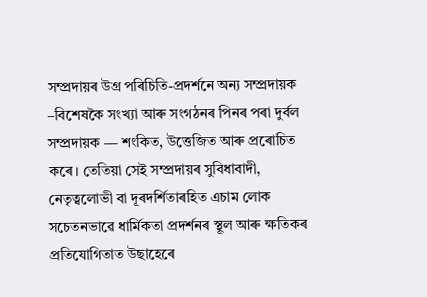সম্প্ৰদায়ৰ উগ্ৰ পৰিচিতি-প্রদর্শনে অন্য সম্প্রদায়ক –বিশেষকৈ সংখ্যা আৰু সংগঠনৰ পিনৰ পৰা দুৰ্বল সম্প্ৰদায়ক — শংকিত, উত্তেজিত আৰু প্ৰৰোচিত কৰে। তেতিয়া সেই সম্প্ৰদায়ৰ সুবিধাবাদী, নেতৃত্বলোভী বা দূৰদৰ্শিতাৰহিত এচাম লোক সচেতনভাৱে ধাৰ্মিকতা প্ৰদৰ্শনৰ স্থূল আৰু ক্ষতিকৰ প্ৰতিযোগিতাত উছাহেৰে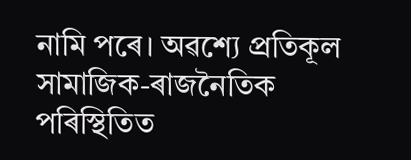নামি পৰে। অৱশ্যে প্ৰতিকূল সামাজিক-ৰাজনৈতিক পৰিস্থিতিত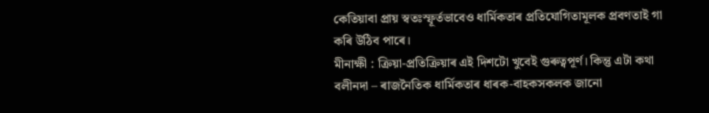কেতিয়াবা প্ৰায় স্বতঃস্ফূর্তভাবেও ধার্মিকতাৰ প্ৰতিযোগিতামূলক প্রবণতাই গা কৰি উঠিব পাৰে।
মীনাক্ষী : ক্রিয়া-প্ৰতিক্ৰিয়াৰ এই দিশটো খুবেই গুৰুত্বপূৰ্ণ। কিন্তু এটা কথা বলীনদা – ৰাজনৈতিক ধার্মিকতাৰ ধাৰক-বাহকসকলক জানো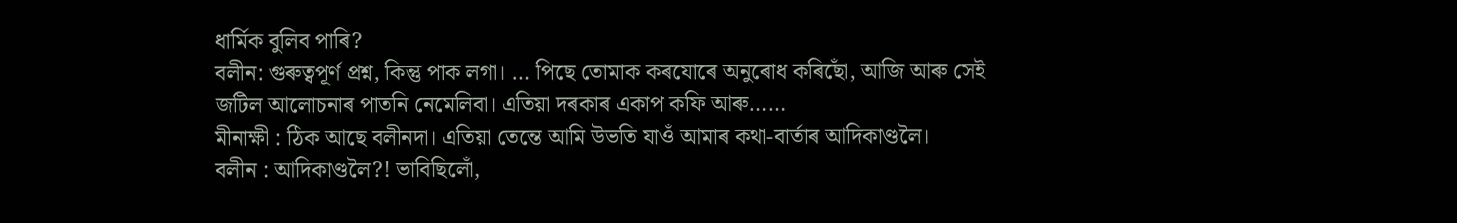ধার্মিক বুলিব পাৰি?
বলীন: গুৰুত্বপূৰ্ণ প্রশ্ন, কিন্তু পাক লগা। … পিছে তোমাক কৰযোৰে অনুৰোধ কৰিছোঁ, আজি আৰু সেই জটিল আলোচনাৰ পাতনি নেমেলিবা। এতিয়া দৰকাৰ একাপ কফি আৰু……
মীনাক্ষী : ঠিক আছে বলীনদা। এতিয়া তেন্তে আমি উভতি যাওঁ আমাৰ কথা-বাৰ্তাৰ আদিকাণ্ডলৈ।
বলীন : আদিকাণ্ডলৈ?! ভাবিছিলোঁ,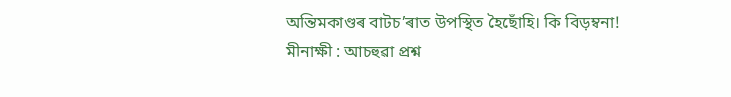অন্তিমকাণ্ডৰ বাটচ’ৰাত উপস্থিত হৈছোঁহি। কি বিড়ম্বনা!
মীনাক্ষী : আচহুৱা প্রশ্ন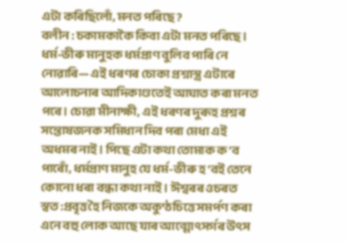এটা কৰিছিলোঁ, মনত পৰিছে ?
বলীন : চকামকাকৈ কিবা এটা মনত পৰিছে। ধৰ্ম-ভীৰু মানুহক ধর্মপ্রাণ বুলিব পাৰি নে নোৱাৰি— এই ধৰণৰ চোকা প্ৰশ্নাস্ত্ৰ এটাৰে আলোচনাৰ আদিকাণ্ডতেই আঘাত কৰা মনত পৰে। চোৱা মীনাক্ষী, এই ধৰণৰ দুৰূহ প্ৰশ্নৰ সন্তোষজনক সমিধান দিব পৰা মেধা এই অধমৰ নাই। পিছে এটা কথা তোমাক ক’ব পাৰোঁ, ধৰ্মপ্ৰাণ মানুহ যে ধৰ্ম-ভীৰু হ’বই তেনে কোনো ধৰা বন্ধা কথা নাই। ঈশ্বৰৰ ওচৰত স্বত:প্ৰবৃত্ত হৈ নিজকে অকুণ্ঠচিত্তে সমৰ্পণ কৰা এনে বহু লোক আছে যাৰ আত্মোৎসর্গৰ উৎস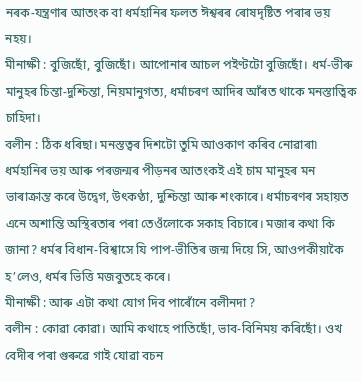নৰক-যন্ত্ৰণাৰ আতংক বা ধৰ্মহানিৰ ফলত ঈশ্বৰৰ ৰোষদৃষ্টিত পৰাৰ ভয় নহয়।
মীনাক্ষী : বুজিছোঁ, বুজিছোঁ। আপোনাৰ আচল পইণ্টটো বুজিছোঁ। ধৰ্ম-ভীৰু মানুহৰ চিন্তা-দুশ্চিন্তা, নিয়মানুগত্য, ধৰ্মাচৰণ আদিৰ আঁৰত থাকে মনস্তাত্বিক চাহিদা।
বলীন : ঠিক ধৰিছা। মনস্তত্বৰ দিশটো তুমি আওকাণ কৰিব নোৱাৰা৷ ধৰ্মহানিৰ ভয় আৰু পৰজন্মৰ পীড়নৰ আতংকই এই চাম মানুহৰ মন ভাৰাক্ৰান্ত কৰে উদ্বেগ, উৎকণ্ঠা, দুশ্চিন্তা আৰু শংকাৰে। ধৰ্মাচৰণৰ সহায়ত এনে অশান্তি অস্থিৰতাৰ পৰা তেওঁলোকে সকাহ বিচাৰে। মজাৰ কথা কি জানা? ধৰ্মৰ বিধান-বিশ্বাসে যি পাপ-ভীতিৰ জন্ম দিয়ে সি, আওপকীয়াকৈ হ’লেও, ধৰ্মৰ ভিত্তি মজবুতহে কৰে।
মীনাক্ষী : আৰু এটা কথা যোগ দিব পাৰোঁনে বলীনদা ?
বলীন : কোৱা কোৱা। আমি কথাহে পাতিছোঁ, ভাব-বিনিময় কৰিছোঁ। ওখ বেদীৰ পৰা গুৰুৱে গাই যোৱা বচন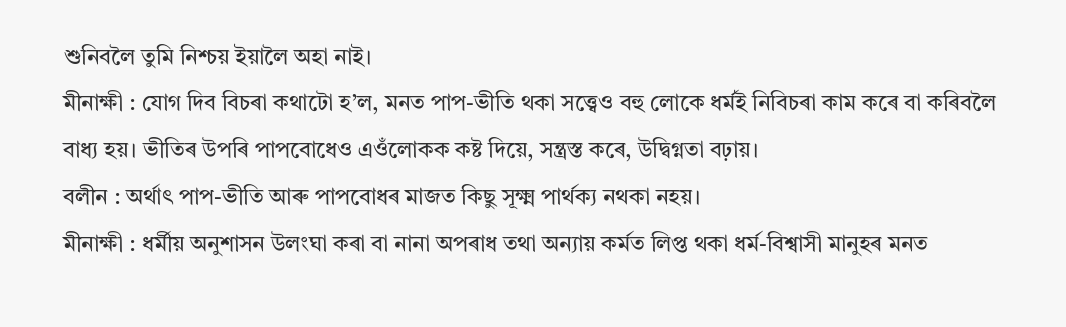শুনিবলৈ তুমি নিশ্চয় ইয়ালৈ অহা নাই।
মীনাক্ষী : যোগ দিব বিচৰা কথাটো হ’ল, মনত পাপ-ভীতি থকা সত্ত্বেও বহু লোকে ধৰ্মই নিবিচৰা কাম কৰে বা কৰিবলৈ বাধ্য হয়। ভীতিৰ উপৰি পাপবোধেও এওঁলোকক কষ্ট দিয়ে, সন্ত্রস্ত কৰে, উদ্বিগ্নতা বঢ়ায়।
বলীন : অর্থাৎ পাপ-ভীতি আৰু পাপবোধৰ মাজত কিছু সূক্ষ্ম পার্থক্য নথকা নহয়।
মীনাক্ষী : ধর্মীয় অনুশাসন উলংঘা কৰা বা নানা অপৰাধ তথা অন্যায় কৰ্মত লিপ্ত থকা ধর্ম-বিশ্বাসী মানুহৰ মনত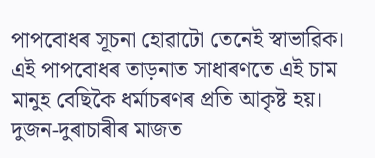পাপবোধৰ সূচনা হোৱাটো তেনেই স্বাভাৱিক। এই পাপবোধৰ তাড়নাত সাধাৰণতে এই চাম মানুহ বেছিকৈ ধৰ্মাচৰণৰ প্ৰতি আকৃষ্ট হয়। দুজন-দুৰাচাৰীৰ মাজত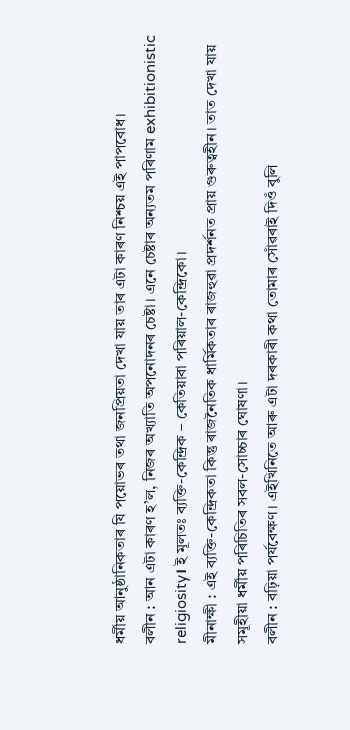ধৰ্মীয় আনুষ্ঠানিকতাৰ যি পয়োভৰ তথা জনপ্ৰিয়তা দেখা যায় তাৰ এটা কাৰণ নিশ্চয় এই পাপবোধ।
বলীন : আন এটা কাৰণ হ’ল, নিজৰ অখ্যাতি অপনোদনৰ চেষ্টা। এনে চেষ্টাৰ অন্যতম পৰিণাম exhibitionistic religiosity। ই মূলতঃ ব্যক্তি-কেন্দ্ৰিক – কেতিয়াবা পৰিয়াল-কেন্দ্ৰিকো।
মীনাক্ষী : এই ব্যক্তি-কেন্দ্ৰিকতা কিন্তু ৰাজনৈতিক ধাৰ্মিকতাৰ ৰাজহুৱা প্ৰদৰ্শনত প্রায় গুৰুত্বহীন। তাত দেখা যায় সমূহীয়া ধৰ্মীয় পৰিচিতিৰ সবল-সোচ্চাৰ ঘোষণা।
বলীন : বঢ়িয়া পর্যবেক্ষণ। এইখিনিতে আৰু এটা দৰকাৰী কথা তোমাৰ সোঁৱৰাই দিওঁ বুলি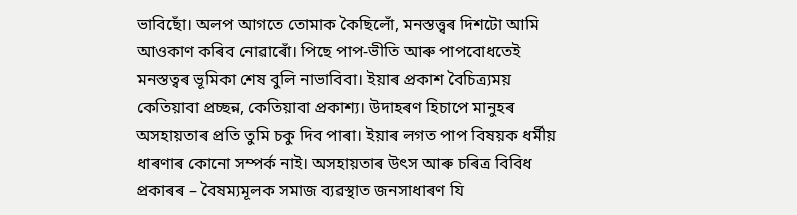ভাবিছোঁ। অলপ আগতে তোমাক কৈছিলোঁ, মনস্তত্ত্বৰ দিশটো আমি আওকাণ কৰিব নোৱাৰোঁ। পিছে পাপ-ভীতি আৰু পাপবোধতেই মনস্তত্বৰ ভূমিকা শেষ বুলি নাভাবিবা। ইয়াৰ প্ৰকাশ বৈচিত্র্যময় কেতিয়াবা প্রচ্ছন্ন, কেতিয়াবা প্রকাশ্য। উদাহৰণ হিচাপে মানুহৰ অসহায়তাৰ প্ৰতি তুমি চকু দিব পাৰা। ইয়াৰ লগত পাপ বিষয়ক ধৰ্মীয় ধাৰণাৰ কোনো সম্পৰ্ক নাই। অসহায়তাৰ উৎস আৰু চৰিত্ৰ বিবিধ প্ৰকাৰৰ – বৈষম্যমূলক সমাজ ব্যৱস্থাত জনসাধাৰণ যি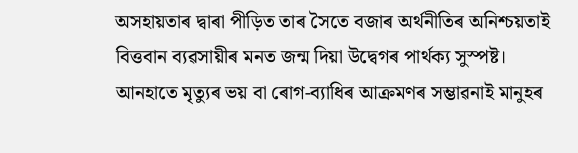অসহায়তাৰ দ্বাৰা পীড়িত তাৰ সৈতে বজাৰ অৰ্থনীতিৰ অনিশ্চয়তাই বিত্তবান ব্যৱসায়ীৰ মনত জন্ম দিয়া উদ্বেগৰ পাৰ্থক্য সুস্পষ্ট। আনহাতে মৃত্যুৰ ভয় বা ৰোগ-ব্যাধিৰ আক্ৰমণৰ সম্ভাৱনাই মানুহৰ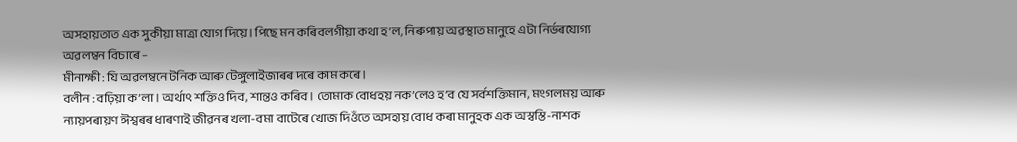অসহায়তাত এক সুকীয়া মাত্রা যোগ দিয়ে। পিছে মন কৰিবলগীয়া কথা হ’ল, নিৰুপায় অৱস্থাত মানুহে এটা নিৰ্ভৰযোগ্য অৱলম্বন বিচাৰে –
মীনাক্ষী : যি অৱলম্বনে টনিক আৰু টেঙ্গুলাইজাৰৰ দৰে কাম কৰে।
বলীন : বঢ়িয়া ক’লা। অর্থাৎ শক্তিও দিব, শান্তও কৰিব। তোমাক বোধহয় নক’লেও হ’ব যে সর্বশক্তিমান, মংগলময় আৰু ন্যায়পৰায়ণ ঈশ্বৰৰ ধাৰণাই জীৱনৰ খলা-বমা বাটেৰে খোজ দিওঁতে অসহায় বোধ কৰা মানুহক এক অস্বস্তি-নাশক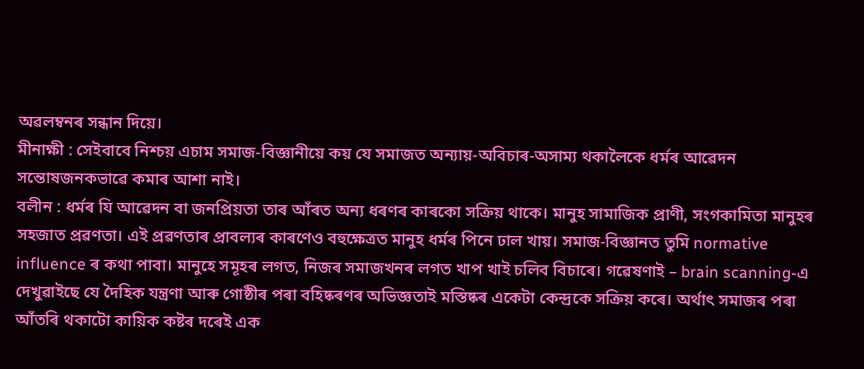অৱলম্বনৰ সন্ধান দিয়ে।
মীনাক্ষী : সেইবাবে নিশ্চয় এচাম সমাজ-বিজ্ঞানীয়ে কয় যে সমাজত অন্যায়-অবিচাৰ-অসাম্য থকালৈকে ধৰ্মৰ আৱেদন সন্তোষজনকভাৱে কমাৰ আশা নাই।
বলীন : ধৰ্মৰ যি আৱেদন বা জনপ্রিয়তা তাৰ আঁৰত অন্য ধৰণৰ কাৰকো সক্রিয় থাকে। মানুহ সামাজিক প্ৰাণী, সংগকামিতা মানুহৰ সহজাত প্ৰৱণতা। এই প্ৰৱণতাৰ প্রাবল্যৰ কাৰণেও বহুক্ষেত্ৰত মানুহ ধৰ্মৰ পিনে ঢাল খায়। সমাজ-বিজ্ঞানত তুমি normative influence ৰ কথা পাবা। মানুহে সমূহৰ লগত, নিজৰ সমাজখনৰ লগত খাপ খাই চলিব বিচাৰে। গৱেষণাই – brain scanning-এ দেখুৱাইছে যে দৈহিক যন্ত্ৰণা আৰু গোষ্ঠীৰ পৰা বহিষ্কৰণৰ অভিজ্ঞতাই মস্তিষ্কৰ একেটা কেন্দ্রকে সক্রিয় কৰে। অৰ্থাৎ সমাজৰ পৰা আঁতৰি থকাটো কায়িক কষ্টৰ দৰেই এক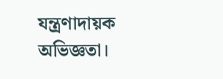যন্ত্রণাদায়ক অভিজ্ঞতা।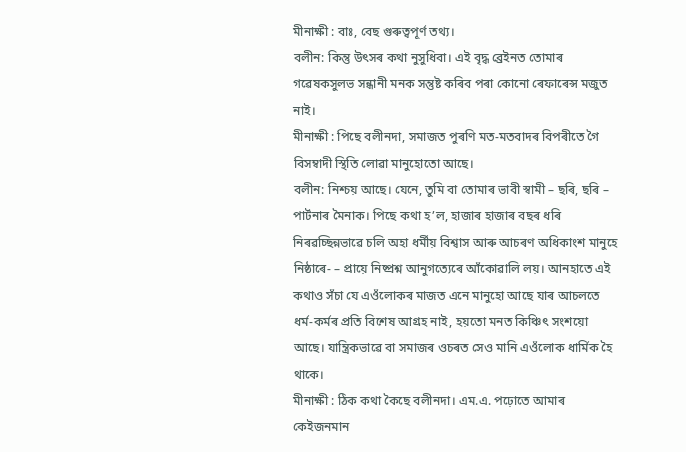মীনাক্ষী : বাঃ, বেছ গুৰুত্বপূৰ্ণ তথ্য।
বলীন: কিন্তু উৎসৰ কথা নুসুধিবা। এই বৃদ্ধ ব্ৰেইনত তোমাৰ গৱেষকসুলভ সন্ধানী মনক সন্তুষ্ট কৰিব পৰা কোনো ৰেফাৰেন্স মজুত নাই।
মীনাক্ষী : পিছে বলীনদা, সমাজত পুৰণি মত-মতবাদৰ বিপৰীতে গৈ বিসম্বাদী স্থিতি লোৱা মানুহোতো আছে।
বলীন: নিশ্চয় আছে। যেনে, তুমি বা তোমাৰ ভাবী স্বামী – ছৰি, ছৰি – পার্টনাৰ মৈনাক। পিছে কথা হ’ল, হাজাৰ হাজাৰ বছৰ ধৰি নিৰৱচ্ছিন্নভাৱে চলি অহা ধর্মীয় বিশ্বাস আৰু আচৰণ অধিকাংশ মানুহে নিষ্ঠাৰে- – প্ৰায়ে নিষ্প্রশ্ন আনুগত্যেৰে আঁকোৱালি লয়। আনহাতে এই কথাও সঁচা যে এওঁলোকৰ মাজত এনে মানুহো আছে যাৰ আচলতে ধৰ্ম-কৰ্মৰ প্ৰতি বিশেষ আগ্রহ নাই, হয়তো মনত কিঞ্চিৎ সংশয়ো আছে। যান্ত্ৰিকভাৱে বা সমাজৰ ওচৰত সেও মানি এওঁলোক ধাৰ্মিক হৈ থাকে।
মীনাক্ষী : ঠিক কথা কৈছে বলীনদা। এম.এ. পঢ়োতে আমাৰ কেইজনমান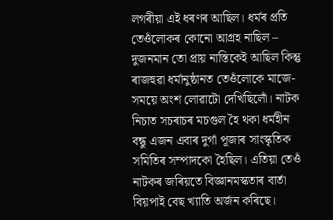লগৰীয়া এই ধৰণৰ আছিল। ধৰ্মৰ প্ৰতি তেওঁলোকৰ কোনো আগ্ৰহ নাছিল – দুজনমান তো প্রায় নাস্তিকেই আছিল কিন্তু ৰাজহুৱা ধৰ্মানুষ্ঠানত তেওঁলোকে মাজে-সময়ে অংশ লোৱাটো দেখিছিলোঁ। নাটক নিচাত সচৰাচৰ মচগুল হৈ থকা ধৰ্মহীন বন্ধু এজন এবাৰ দুৰ্গা পূজাৰ সাংস্কৃতিক সমিতিৰ সম্পাদকো হৈছিল। এতিয়া তেওঁ নাটকৰ জৰিয়তে বিজ্ঞানমস্কতাৰ বাৰ্তা বিয়পাই বেছ খ্যাতি অৰ্জন কৰিছে।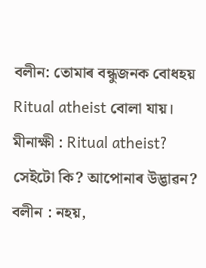বলীন: তোমাৰ বন্ধুজনক বোধহয় Ritual atheist বোলা যায়।
মীনাক্ষী : Ritual atheist? সেইটো কি? আপোনাৰ উদ্ভাৱন?
বলীন : নহয়,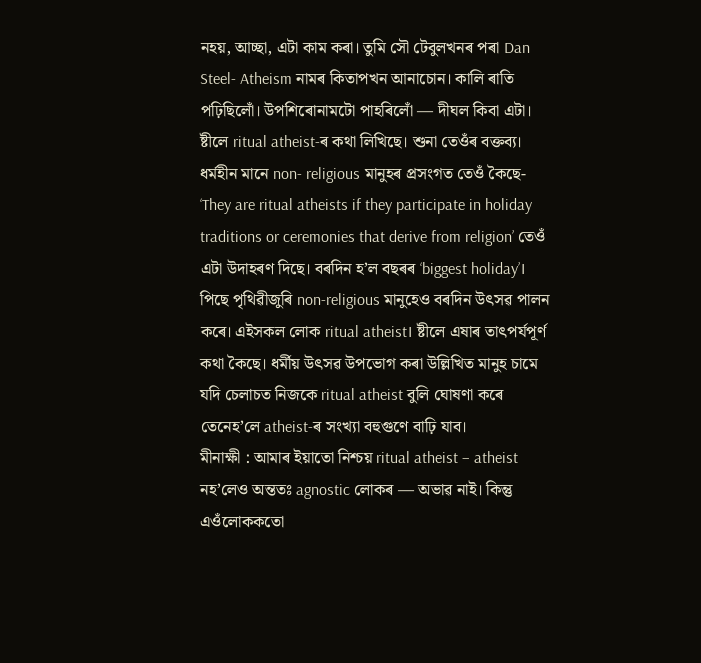নহয়, আচ্ছা, এটা কাম কৰা। তুমি সৌ টেবুলখনৰ পৰা Dan Steel- Atheism নামৰ কিতাপখন আনাচোন। কালি ৰাতি পঢ়িছিলোঁ। উপশিৰোনামটো পাহৰিলোঁ — দীঘল কিবা এটা। ষ্টীলে ritual atheist-ৰ কথা লিখিছে। শুনা তেওঁৰ বক্তব্য। ধর্মহীন মানে non- religious মানুহৰ প্ৰসংগত তেওঁ কৈছে- ‘They are ritual atheists if they participate in holiday traditions or ceremonies that derive from religion’ তেওঁ এটা উদাহৰণ দিছে। বৰদিন হ’ল বছৰৰ ‘biggest holiday’। পিছে পৃথিৱীজুৰি non-religious মানুহেও বৰদিন উৎসৱ পালন কৰে। এইসকল লোক ritual atheist। ষ্টীলে এষাৰ তাৎপৰ্যপূৰ্ণ কথা কৈছে। ধর্মীয় উৎসৱ উপভোগ কৰা উল্লিখিত মানুহ চামে যদি চেলাচত নিজকে ritual atheist বুলি ঘোষণা কৰে তেনেহ’লে atheist-ৰ সংখ্যা বহুগুণে বাঢ়ি যাব।
মীনাক্ষী : আমাৰ ইয়াতো নিশ্চয় ritual atheist – atheist নহ’লেও অন্ততঃ agnostic লোকৰ — অভাৱ নাই। কিন্তু এওঁলোককতো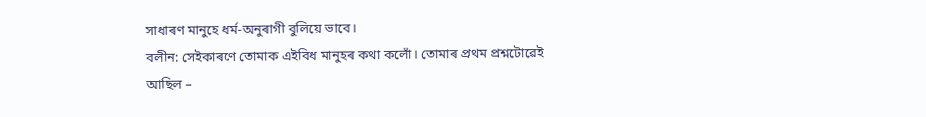সাধাৰণ মানুহে ধৰ্ম-অনুৰাগী বুলিয়ে ভাবে।
বলীন: সেইকাৰণে তোমাক এইবিধ মানুহৰ কথা কলোঁ। তোমাৰ প্ৰথম প্ৰশ্নটোৱেই আছিল –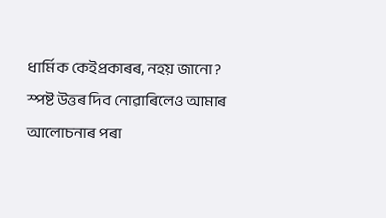ধাৰ্মিক কেইপ্ৰকাৰৰ, নহয় জানো? স্পষ্ট উত্তৰ দিব নোৱাৰিলেও আমাৰ আলোচনাৰ পৰা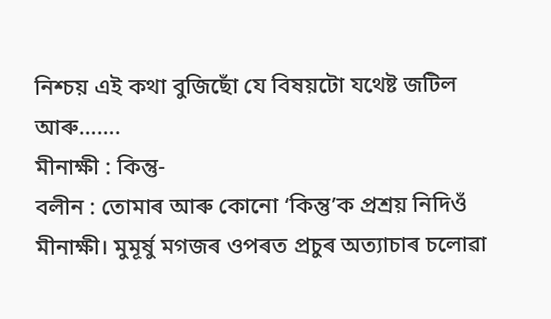নিশ্চয় এই কথা বুজিছোঁ যে বিষয়টো যথেষ্ট জটিল আৰু…….
মীনাক্ষী : কিন্তু-
বলীন : তোমাৰ আৰু কোনো ‘কিন্তু’ক প্ৰশ্ৰয় নিদিওঁ মীনাক্ষী। মুমূর্ষু মগজৰ ওপৰত প্ৰচুৰ অত্যাচাৰ চলোৱা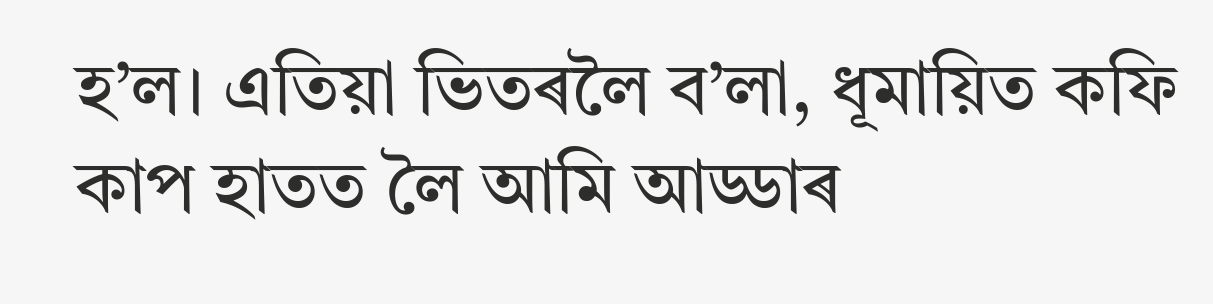হ’ল। এতিয়া ভিতৰলৈ ব’লা, ধূমায়িত কফি কাপ হাতত লৈ আমি আড্ডাৰ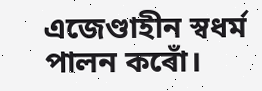এজেণ্ডাহীন স্বধৰ্ম পালন কৰোঁ।